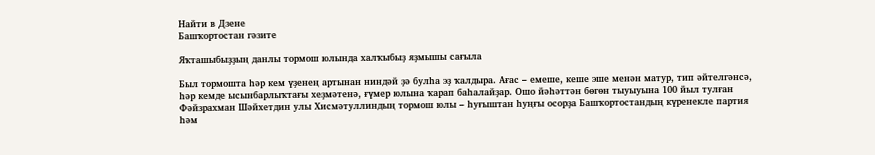Найти в Дзене
Башҡортостан гәзите

Яҡташыбыҙҙың данлы тормош юлында халҡыбыҙ яҙмышы сағыла

Был тормошта һәр кем үҙенең артынан ниндәй ҙә булһа эҙ ҡалдыра. Ағас – емеше, кеше эше менән матур, тип әйтелгәнсә, һәр кемде ысынбарлыҡтағы хеҙмәтенә, ғүмер юлына ҡарап баһалайҙар. Ошо йәһәттән бөгөн тыуыуына 100 йыл тулған Фәйзрахман Шәйхетдин улы Хисмәтуллиндың тормош юлы – һуғыштан һуңғы осорҙа Башҡортостандың күренекле партия һәм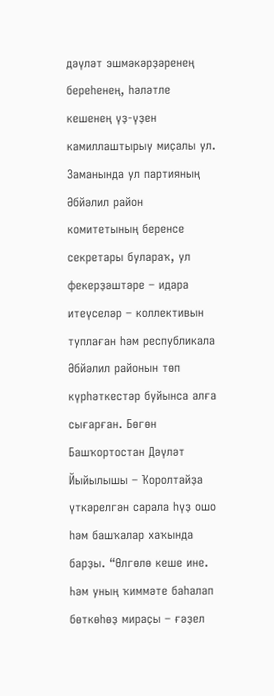дәүләт эшмәкәрҙәренең береһенең, һәләтле кешенең үҙ-үҙен камиллаштырыу миҫалы ул. Заманында ул партияның Әбйәлил район комитетының беренсе секретары булараҡ, ул фекерҙәштәре – идара итеүселәр – коллективын туплаған һәм республикала Әбйәлил районын төп күрһәткестәр буйынса алға сығарған. Бөгөн Башҡортостан Дәүләт Йыйылышы – Ҡоролтайҙа үткәрелгән сарала һүҙ ошо һәм башҡалар хаҡында барҙы. “Өлгөлө кеше ине. Һәм уның ҡиммәте баһалап бөткөһөҙ мираҫы – ғәҙел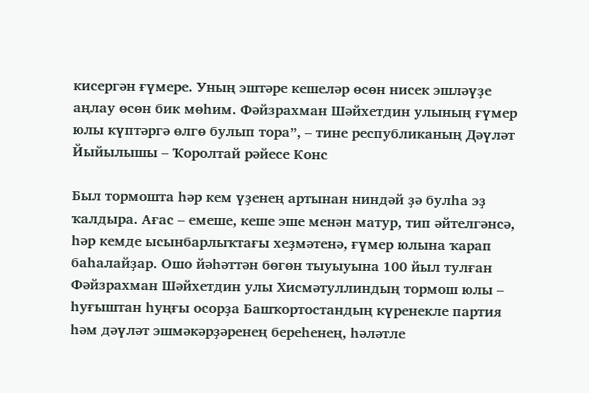кисергән ғүмере. Уның эштәре кешеләр өсөн нисек эшләүҙе аңлау өсөн бик мөһим. Фәйзрахман Шәйхетдин улының ғүмер юлы күптәргә өлгө булып тора”, – тине республиканың Дәүләт Йыйылышы – Ҡоролтай рәйесе Конс

Был тормошта һәр кем үҙенең артынан ниндәй ҙә булһа эҙ ҡалдыра. Ағас – емеше, кеше эше менән матур, тип әйтелгәнсә, һәр кемде ысынбарлыҡтағы хеҙмәтенә, ғүмер юлына ҡарап баһалайҙар. Ошо йәһәттән бөгөн тыуыуына 100 йыл тулған Фәйзрахман Шәйхетдин улы Хисмәтуллиндың тормош юлы – һуғыштан һуңғы осорҙа Башҡортостандың күренекле партия һәм дәүләт эшмәкәрҙәренең береһенең, һәләтле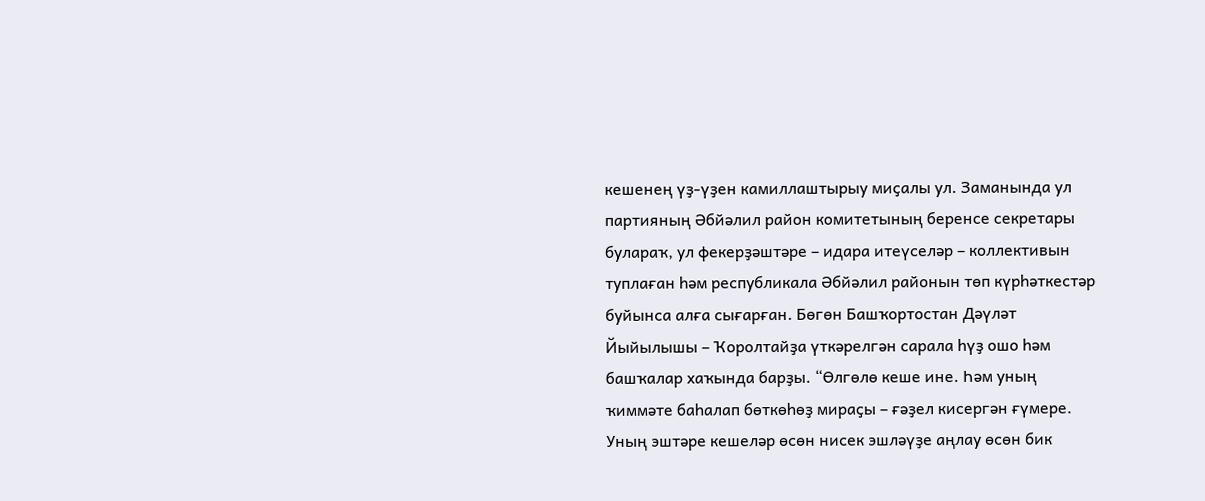кешенең үҙ-үҙен камиллаштырыу миҫалы ул. Заманында ул партияның Әбйәлил район комитетының беренсе секретары булараҡ, ул фекерҙәштәре – идара итеүселәр – коллективын туплаған һәм республикала Әбйәлил районын төп күрһәткестәр буйынса алға сығарған. Бөгөн Башҡортостан Дәүләт Йыйылышы – Ҡоролтайҙа үткәрелгән сарала һүҙ ошо һәм башҡалар хаҡында барҙы. “Өлгөлө кеше ине. Һәм уның ҡиммәте баһалап бөткөһөҙ мираҫы – ғәҙел кисергән ғүмере. Уның эштәре кешеләр өсөн нисек эшләүҙе аңлау өсөн бик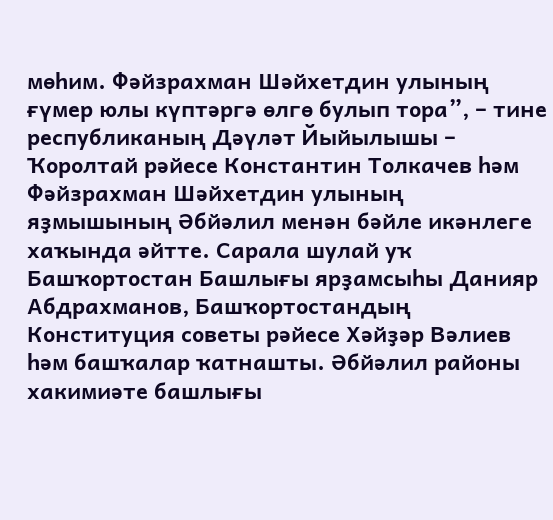мөһим. Фәйзрахман Шәйхетдин улының ғүмер юлы күптәргә өлгө булып тора”, – тине республиканың Дәүләт Йыйылышы – Ҡоролтай рәйесе Константин Толкачев һәм Фәйзрахман Шәйхетдин улының яҙмышының Әбйәлил менән бәйле икәнлеге хаҡында әйтте. Сарала шулай уҡ Башҡортостан Башлығы ярҙамсыһы Данияр Абдрахманов, Башҡортостандың Конституция советы рәйесе Хәйҙәр Вәлиев һәм башҡалар ҡатнашты. Әбйәлил районы хакимиәте башлығы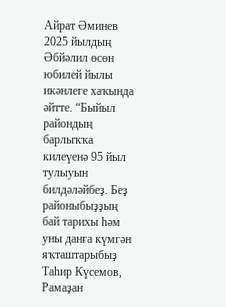Айрат Әминев 2025 йылдың Әбйәлил өсөн юбилей йылы икәнлеге хаҡында әйтте. “Быйыл райондың барлыҡҡа килеүенә 95 йыл тулыуын билдәләйбеҙ. Беҙ районыбыҙҙың бай тарихы һәм уны данға күмгән яҡташтарыбыҙ Таһир Күсемов, Рамаҙан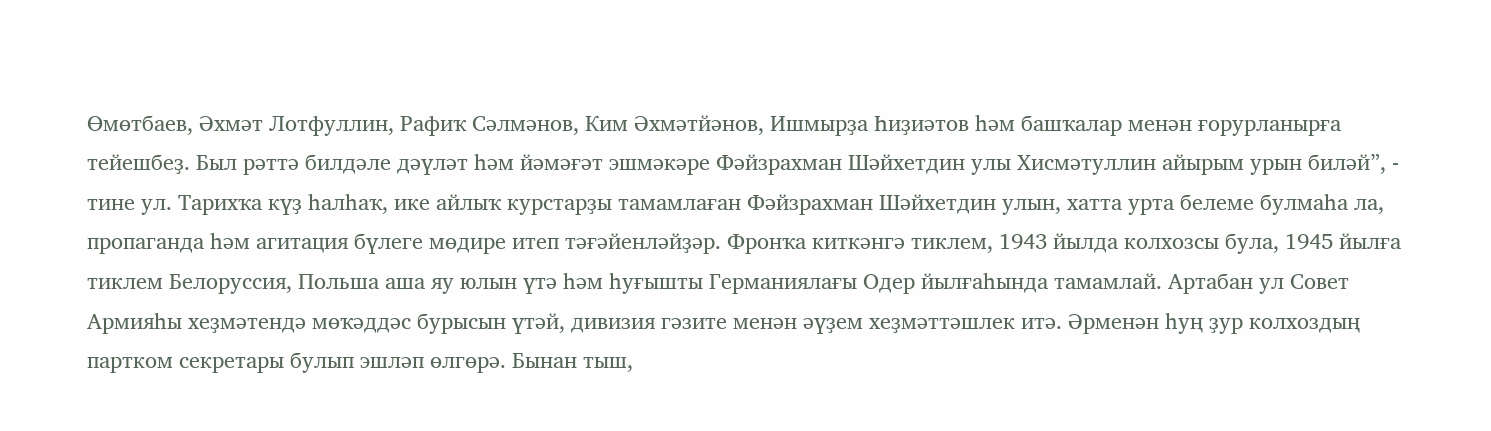Өмөтбаев, Әхмәт Лотфуллин, Рафиҡ Сәлмәнов, Ким Әхмәтйәнов, Ишмырҙа Һиҙиәтов һәм башҡалар менән ғорурланырға тейешбеҙ. Был рәттә билдәле дәүләт һәм йәмәғәт эшмәкәре Фәйзрахман Шәйхетдин улы Хисмәтуллин айырым урын биләй”, - тине ул. Тарихҡа күҙ һалһаҡ, ике айлыҡ курстарҙы тамамлаған Фәйзрахман Шәйхетдин улын, хатта урта белеме булмаһа ла, пропаганда һәм агитация бүлеге мөдире итеп тәғәйенләйҙәр. Фронҡа киткәнгә тиклем, 1943 йылда колхозсы була, 1945 йылға тиклем Белоруссия, Польша аша яу юлын үтә һәм һуғышты Германиялағы Одер йылғаһында тамамлай. Артабан ул Совет Армияһы хеҙмәтендә мөҡәддәс бурысын үтәй, дивизия гәзите менән әүҙем хеҙмәттәшлек итә. Әрменән һуң ҙур колхоздың партком секретары булып эшләп өлгөрә. Бынан тыш,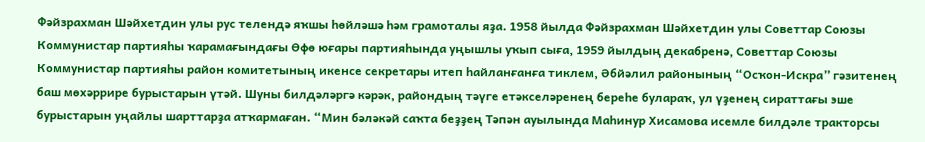Фәйзрахман Шәйхетдин улы рус телендә яҡшы һөйләшә һәм грамоталы яҙа. 1958 йылда Фәйзрахман Шәйхетдин улы Советтар Союзы Коммунистар партияһы ҡарамағындағы Өфө юғары партияһында уңышлы уҡып сыға, 1959 йылдың декабренә, Советтар Союзы Коммунистар партияһы район комитетының икенсе секретары итеп һайланғанға тиклем, Әбйәлил районының “Осҡон-Искра” гәзитенең баш мөхәррире бурыстарын үтәй. Шуны билдәләргә кәрәк, райондың тәүге етәкселәренең береһе булараҡ, ул үҙенең сираттағы эше бурыстарын уңайлы шарттарҙа атҡармаған. “Мин бәләкәй саҡта беҙҙең Тәпән ауылында Маһинур Хисамова исемле билдәле тракторсы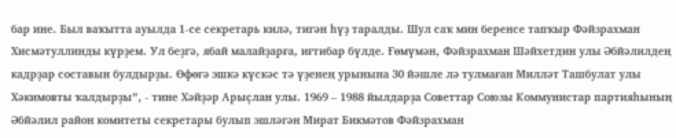бар ине. Был ваҡытта ауылда 1-се секретарь килә, тигән һүҙ таралды. Шул саҡ мин беренсе тапҡыр Фәйзрахман Хисмәтуллинды күрҙем. Ул беҙгә, ябай малайҙарға, иғтибар бүлде. Ғөмүмән, Фәйзрахман Шәйхетдин улы Әбйәлилдең кадрҙар составын булдырҙы. Өфөгә эшкә күскәс тә үҙенең урынына 30 йәшле лә тулмаған Милләт Ташбулат улы Хәкимовты ҡалдырҙы”, - тине Хәйҙәр Арыҫлан улы. 1969 – 1988 йылдарҙа Советтар Союзы Коммунистар партияһының Әбйәлил район комитеты секретары булып эшләгән Мират Бикмәтов Фәйзрахман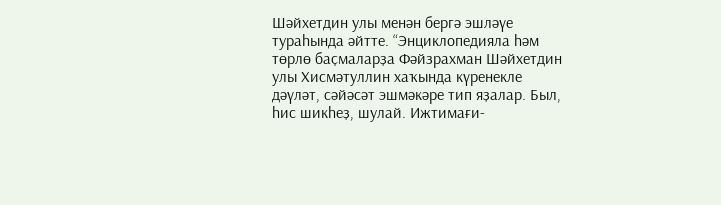Шәйхетдин улы менән бергә эшләүе тураһында әйтте. “Энциклопедияла һәм төрлө баҫмаларҙа Фәйзрахман Шәйхетдин улы Хисмәтуллин хаҡында күренекле дәүләт, сәйәсәт эшмәкәре тип яҙалар. Был, һис шикһеҙ, шулай. Ижтимағи-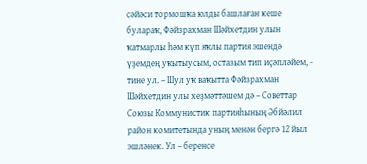сәйәси тормошҡа юлды башлаған кеше булараҡ, Фәйзрахман Шәйхетдин улын ҡатмарлы һәм күп яҡлы партия эшендә үҙемдең уҡытыусым, остазым тип иҫәпләйем, - тине ул. – Шул уҡ ваҡытта Фәйзрахман Шәйхетдин улы хеҙмәттәшем дә – Советтар Союзы Коммунистик партияһының Әбйәлил район комитетында уның менән бергә 12 йыл эшләнек. Ул – беренсе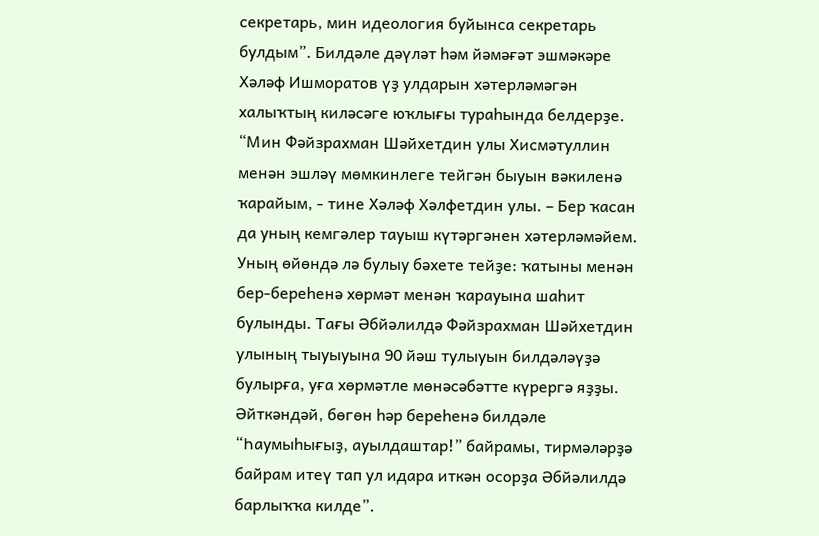секретарь, мин идеология буйынса секретарь булдым”. Билдәле дәүләт һәм йәмәғәт эшмәкәре Хәләф Ишморатов үҙ улдарын хәтерләмәгән халыҡтың киләсәге юҡлығы тураһында белдерҙе. “Мин Фәйзрахман Шәйхетдин улы Хисмәтуллин менән эшләү мөмкинлеге тейгән быуын вәкиленә ҡарайым, - тине Хәләф Хәлфетдин улы. – Бер ҡасан да уның кемгәлер тауыш күтәргәнен хәтерләмәйем. Уның өйөндә лә булыу бәхете тейҙе: ҡатыны менән бер-береһенә хөрмәт менән ҡарауына шаһит булынды. Тағы Әбйәлилдә Фәйзрахман Шәйхетдин улының тыуыуына 90 йәш тулыуын билдәләүҙә булырға, уға хөрмәтле мөнәсәбәтте күрергә яҙҙы. Әйткәндәй, бөгөн һәр береһенә билдәле “Һаумыһығыҙ, ауылдаштар!” байрамы, тирмәләрҙә байрам итеү тап ул идара иткән осорҙа Әбйәлилдә барлыҡҡа килде”.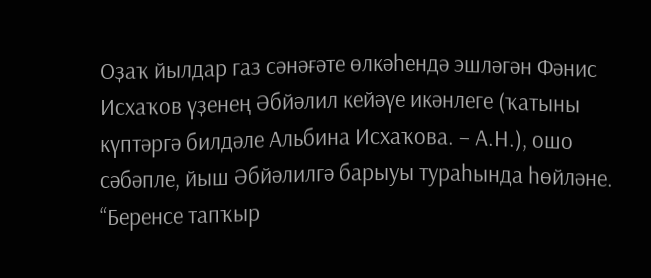Оҙаҡ йылдар газ сәнәғәте өлкәһендә эшләгән Фәнис Исхаҡов үҙенең Әбйәлил кейәүе икәнлеге (ҡатыны күптәргә билдәле Альбина Исхаҡова. – А.Н.), ошо сәбәпле, йыш Әбйәлилгә барыуы тураһында һөйләне. “Беренсе тапҡыр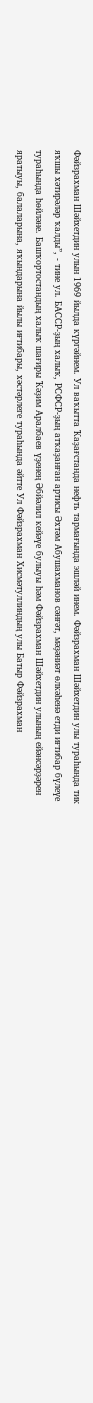Фәйзрахман Шәйхетдин улын 1969 йылда күргәйнем. Ул ваҡытта Ҡаҙағстанда нефть тармағында эшләй инем. Фәйзрахман Шәйхетдин улы тураһында тик яҡшы хәтирәләр ҡалды”, - тине ул. БАССР-ҙың халыҡ, РСФСР-ҙың атҡаҙанған артисы Әхтәм Абушахманов сәнғәт, мәҙәниәт өлкәһенә етди иғтибар бүлеүе тураһында һөйләне. Башҡортостандың халыҡ шағиры Ҡәҙим Аралбаев үҙенең Әбйәлил кейәүе булыуы һәм Фәйзрахман Шәйхетдин улының ейәнсәрҙәрен яратыуы, балаларына, яҡындарына йылы иғтибары, хәстәрлеге тураһында әйтте Ул Фәйзрахман Хисмәтуллиндың улы Батыр Фәйзрахман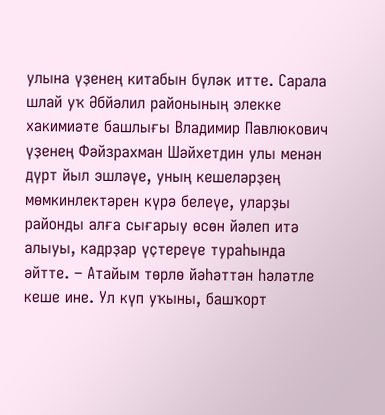улына үҙенең китабын бүләк итте. Сарала шлай уҡ Әбйәлил районының элекке хакимиәте башлығы Владимир Павлюкович үҙенең Фәйзрахман Шәйхетдин улы менән дүрт йыл эшләүе, уның кешеләрҙең мөмкинлектәрен күрә белеүе, уларҙы районды алға сығарыу өсөн йәлеп итә алыуы, кадрҙар үҫтереүе тураһында әйтте. – Атайым төрлө йәһәттән һәләтле кеше ине. Ул күп уҡыны, башҡорт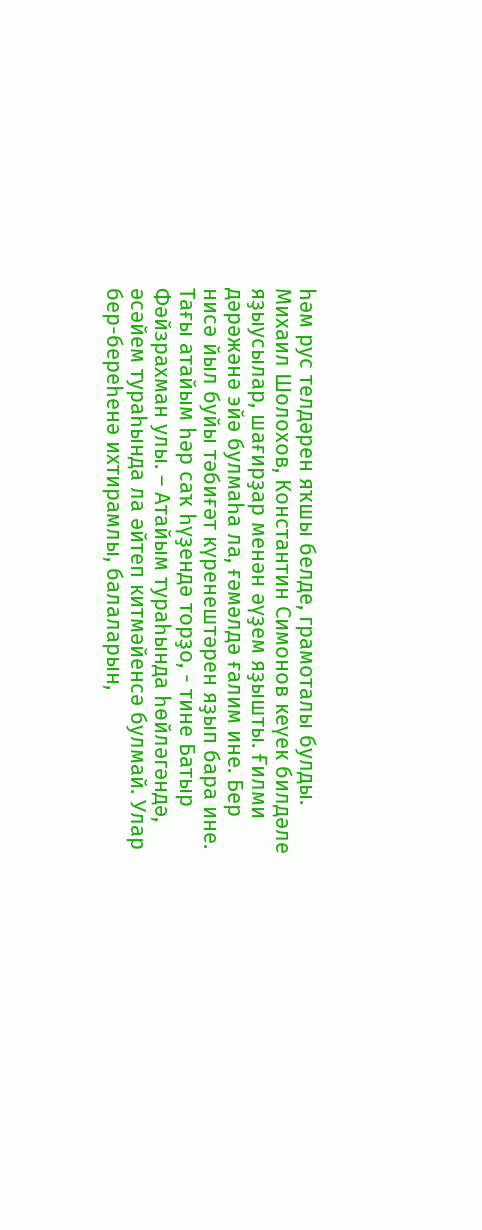һәм рус телдәрен яҡшы белде, грамоталы булды. Михаил Шолохов, Константин Симонов кеүек билдәле яҙыусылар, шағирҙар менән әүҙем яҙышты. Ғилми дәрәжәнә эйә булмаһа ла, ғәмәлдә ғалим ине. Бер нисә йыл буйы тәбиғәт күренештәрен яҙып бара ине. Тағы атайым һәр саҡ һүҙендә торҙо, - тине Батыр Фәйзрахман улы. – Атайым тураһында һөйләгәндә, әсәйем тураһында ла әйтеп китмәйенсә булмай. Улар бер-береһенә ихтирамлы, балаларын,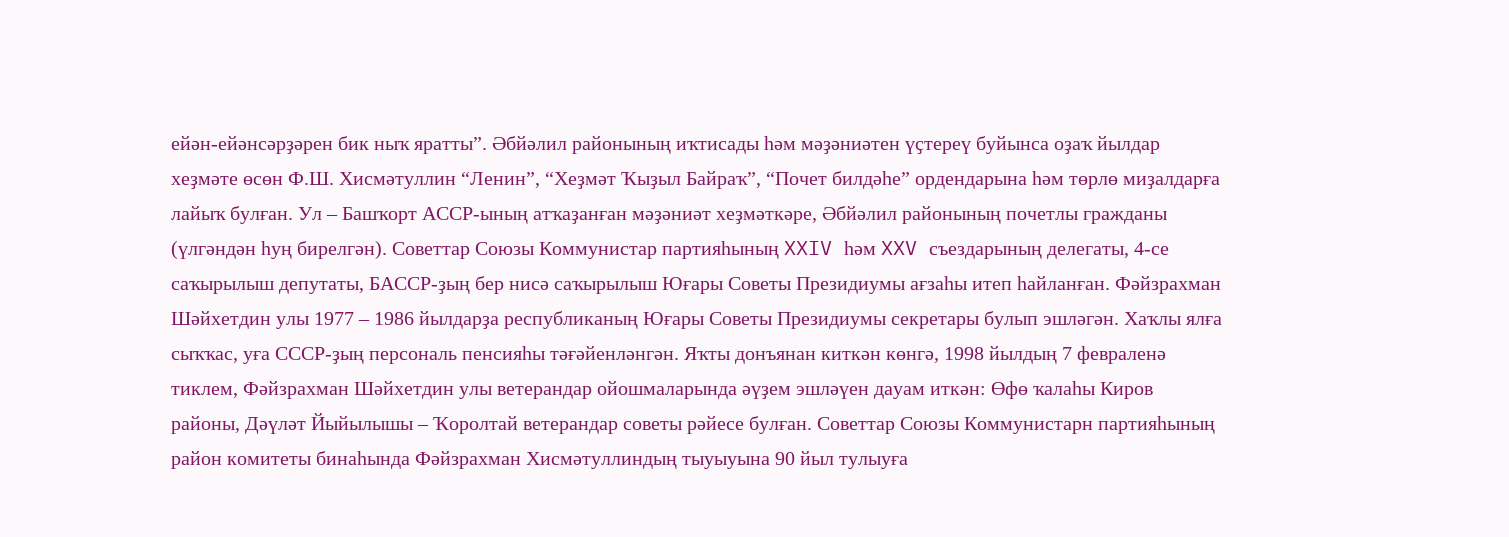ейән-ейәнсәрҙәрен бик ныҡ яратты”. Әбйәлил районының иҡтисады һәм мәҙәниәтен үҫтереү буйынса оҙаҡ йылдар хеҙмәте өсөн Ф.Ш. Хисмәтуллин “Ленин”, “Хеҙмәт Ҡыҙыл Байраҡ”, “Почет билдәһе” ордендарына һәм төрлө миҙалдарға лайыҡ булған. Ул – Башҡорт АССР-ының атҡаҙанған мәҙәниәт хеҙмәткәре, Әбйәлил районының почетлы гражданы (үлгәндән һуң бирелгән). Советтар Союзы Коммунистар партияһының XXIV һәм XXV съездарының делегаты, 4-се саҡырылыш депутаты, БАССР-ҙың бер нисә саҡырылыш Юғары Советы Президиумы ағзаһы итеп һайланған. Фәйзрахман Шәйхетдин улы 1977 – 1986 йылдарҙа республиканың Юғары Советы Президиумы секретары булып эшләгән. Хаҡлы ялға сыҡҡас, уға СССР-ҙың персональ пенсияһы тәғәйенләнгән. Яҡты донъянан киткән көнгә, 1998 йылдың 7 февраленә тиклем, Фәйзрахман Шәйхетдин улы ветерандар ойошмаларында әүҙем эшләүен дауам иткән: Өфө ҡалаһы Киров районы, Дәүләт Йыйылышы – Ҡоролтай ветерандар советы рәйесе булған. Советтар Союзы Коммунистарн партияһының район комитеты бинаһында Фәйзрахман Хисмәтуллиндың тыуыуына 90 йыл тулыуға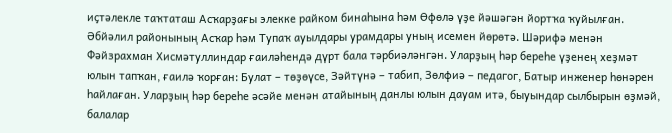иҫтәлекле таҡтаташ Асҡарҙағы элекке райком бинаһына һәм Өфөлә үҙе йәшәгән йортҡа ҡуйылған. Әбйәлил районының Асҡар һәм Тупаҡ ауылдары урамдары уның исемен йөрөтә. Шәрифә менән Фәйзрахман Хисмәтуллиндар ғаиләһендә дүрт бала тәрбиәләнгән. Уларҙың һәр береһе үҙенең хеҙмәт юлын тапҡан, ғаилә ҡорған: Булат – төҙөүсе, Зәйтүнә – табип, Зөлфиә – педагог, Батыр инженер һөнәрен һайлаған. Уларҙың һәр береһе әсәйе менән атайының данлы юлын дауам итә, быуындар сылбырын өҙмәй, балалар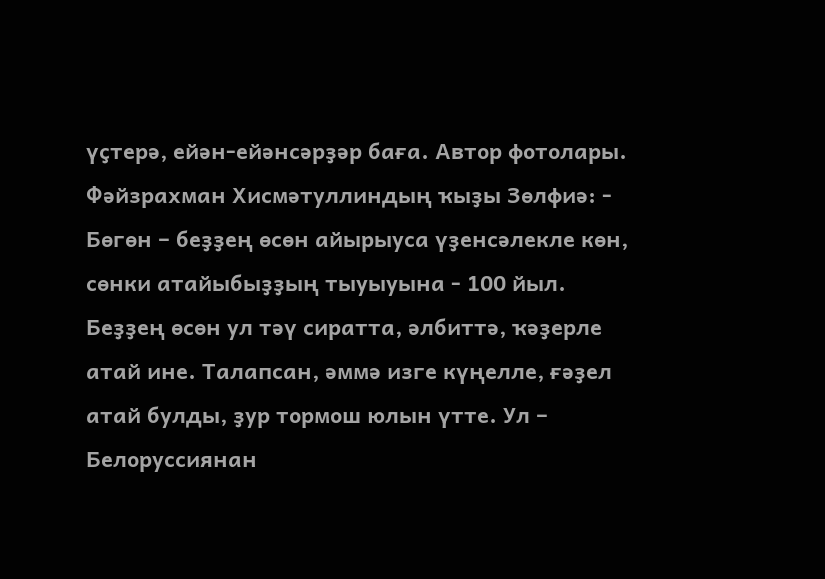үҫтерә, ейән-ейәнсәрҙәр баға. Автор фотолары. Фәйзрахман Хисмәтуллиндың ҡыҙы Зөлфиә: - Бөгөн – беҙҙең өсөн айырыуса үҙенсәлекле көн, сөнки атайыбыҙҙың тыуыуына - 100 йыл. Беҙҙең өсөн ул тәү сиратта, әлбиттә, ҡәҙерле атай ине. Талапсан, әммә изге күңелле, ғәҙел атай булды, ҙур тормош юлын үтте. Ул – Белоруссиянан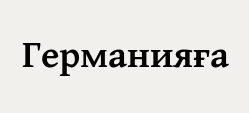Германияға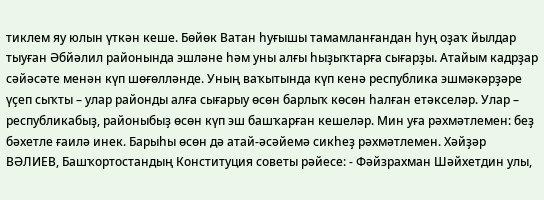тиклем яу юлын үткән кеше. Бөйөк Ватан һуғышы тамамланғандан һуң оҙаҡ йылдар тыуған Әбйәлил районында эшләне һәм уны алғы һыҙыҡтарға сығарҙы. Атайым кадрҙар сәйәсәте менән күп шөғөлләнде. Уның ваҡытында күп кенә республика эшмәкәрҙәре үҫеп сыҡты – улар районды алға сығарыу өсөн барлыҡ көсөн һалған етәкселәр. Улар – республикабыҙ, районыбыҙ өсөн күп эш башҡарған кешеләр. Мин уға рәхмәтлемен: беҙ бәхетле ғаилә инек. Барыһы өсөн дә атай-әсәйемә сикһеҙ рәхмәтлемен. Хәйҙәр ВӘЛИЕВ, Башҡортостандың Конституция советы рәйесе: - Фәйзрахман Шәйхетдин улы,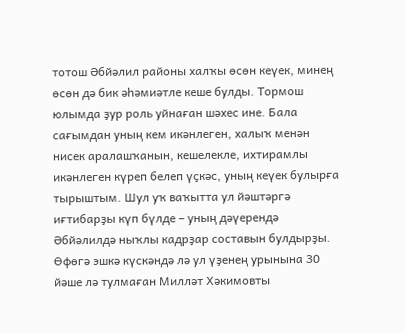тотош Әбйәлил районы халҡы өсөн кеүек, минең өсөн дә бик әһәмиәтле кеше булды. Тормош юлымда ҙур роль уйнаған шәхес ине. Бала сағымдан уның кем икәнлеген, халыҡ менән нисек аралашҡанын, кешелекле, ихтирамлы икәнлеген күреп белеп үҫкәс, уның кеүек булырға тырыштым. Шул уҡ ваҡытта ул йәштәргә иғтибарҙы күп бүлде – уның дәүерендә Әбйәлилдә ныҡлы кадрҙар составын булдырҙы. Өфөгә эшкә күскәндә лә ул үҙенең урынына 30 йәше лә тулмаған Милләт Хәкимовты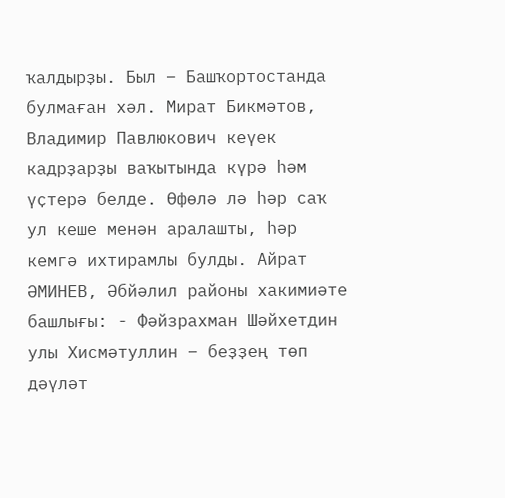ҡалдырҙы. Был – Башҡортостанда булмаған хәл. Мират Бикмәтов, Владимир Павлюкович кеүек кадрҙарҙы ваҡытында күрә һәм үҫтерә белде. Өфөлә лә һәр саҡ ул кеше менән аралашты, һәр кемгә ихтирамлы булды. Айрат ӘМИНЕВ, Әбйәлил районы хакимиәте башлығы: - Фәйзрахман Шәйхетдин улы Хисмәтуллин – беҙҙең төп дәүләт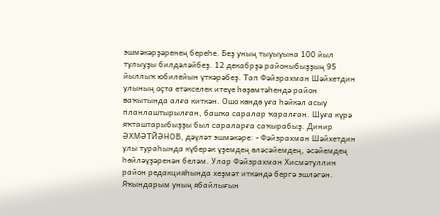эшмәкәрҙәренең береһе. Беҙ уның тыуыуына 100 йыл тулыуҙы билдәләйбеҙ. 12 декабрҙә районыбыҙҙың 95 йыллыҡ юбилейын үткәрәбеҙ. Тап Фәйзрахман Шәйхетдин улының оҫта етәкселек итеүе һөҙөмтәһендә район ваҡытында алға киткән. Ошо көндө уға һәйкәл асыу планлаштырылған, башҡа саралар ҡаралған. Шуға күрә яҡташтарыбыҙҙы был сараларға саҡырабыҙ. Динир ӘХМӘТЙӘНОВ, дәүләт эшмәкәре: - Фәйзрахман Шәйхетдин улы тураһында күберәк үҙемдең өләсәйемдең, әсәйемдең һөйләүҙәренән беләм. Улар Фәйзрахман Хисмәтуллин район редакцияһында хеҙмәт иткәндә бергә эшләгән. Яҡындарым уның ябайлығын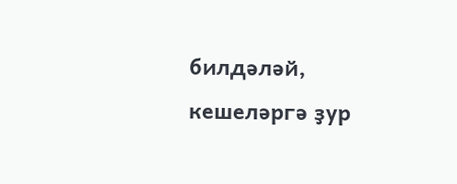билдәләй, кешеләргә ҙур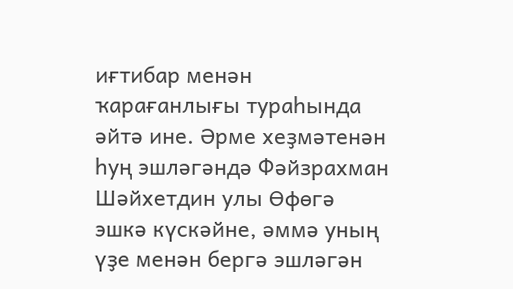иғтибар менән ҡарағанлығы тураһында әйтә ине. Әрме хеҙмәтенән һуң эшләгәндә Фәйзрахман Шәйхетдин улы Өфөгә эшкә күскәйне, әммә уның үҙе менән бергә эшләгән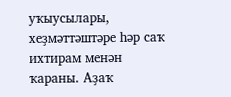уҡыусылары, хеҙмәттәштәре һәр саҡ ихтирам менән ҡараны. Аҙаҡ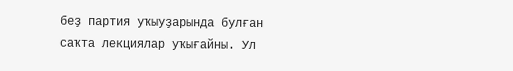беҙ партия уҡыуҙарында булған саҡта лекциялар уҡығайны. Ул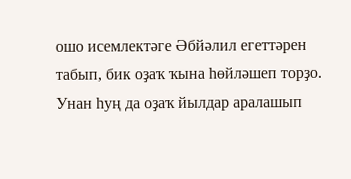ошо исемлектәге Әбйәлил егеттәрен табып, бик оҙаҡ ҡына һөйләшеп торҙо. Унан һуң да оҙаҡ йылдар аралашып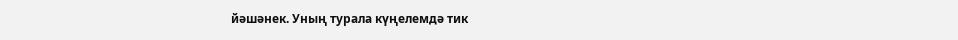йәшәнек. Уның турала күңелемдә тик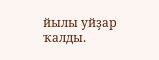йылы уйҙар ҡалды.